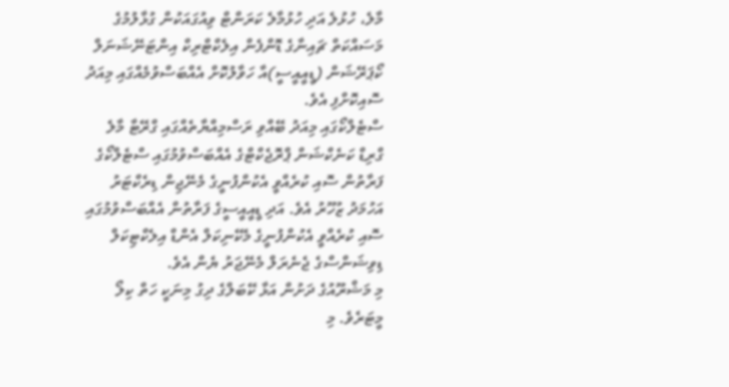މާލެ، ހުޅުލެ އަދި ހުޅުމާލެ ކަރަންޓް ވިއުގައަކުން ގުޅާލުމުގެ މަސައްކަތް ޗައިނާގެ ޑޮންފެން އިލެކްޓްރިކް އިންޓަނޭޝަނަލް ކޯޕަރޭޝަން (ޑީއީއީސީ)އާ ހަވާލުކޮށް އެއްބަސްވުމެއްގައި މިއަދު ސޮއިކޮށްފި އެވެ.
ސްޓެލްކޯގައި މިއަދު ބޭއްވި ރަސްމިއްޔާތެއްގައި ގްރޭޓާ މާލެ ގްރިޑް ކަނެކްޝަން ޕްރޮޖެކްޓްގެ އެއްބަސްވުމުގައި ސްޓެލްކޯގެ ފަރާތުން ސޮއި ކުރެއްވީ އެކުންފުނީގެ މެނޭޖިން ޑިރެކްޓަރު އަހުމަދު ޒުހޫރު އެވެ. އަދި ޑީއީއީސީގެ ފަރާތުން އެއްބަސްވުމުގައި ސޮއި ކުރެއްވީ އެކުންފުނީގެ މެކޭނިކަލް އެންޑް އިލެކްޓިކަލް ޑިވިޝަންސްގެ ޖެނެރަލް މެނޭޖަރު ޔެން އެވެ.
މި މަޝްރޫއުގެ ދަށުން އަޅާ ކޭބަލްގެ ދިގު މިނަކީ ހަތް ކިލޯ މީޓަރެވެ. މި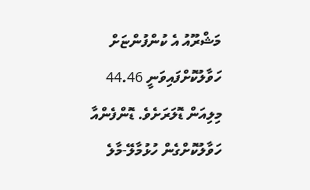މަޝްރޫއު އެ ކުންފުންޏަށް ހަވާލުކޮށްފައިވަނީ 44.46 މިލިއަން ޑޮލަރަށެވެ. ޑޮންފެންއާ ހަވާލުކޮށްގެން ހުޅުމާލޭ-މާލެ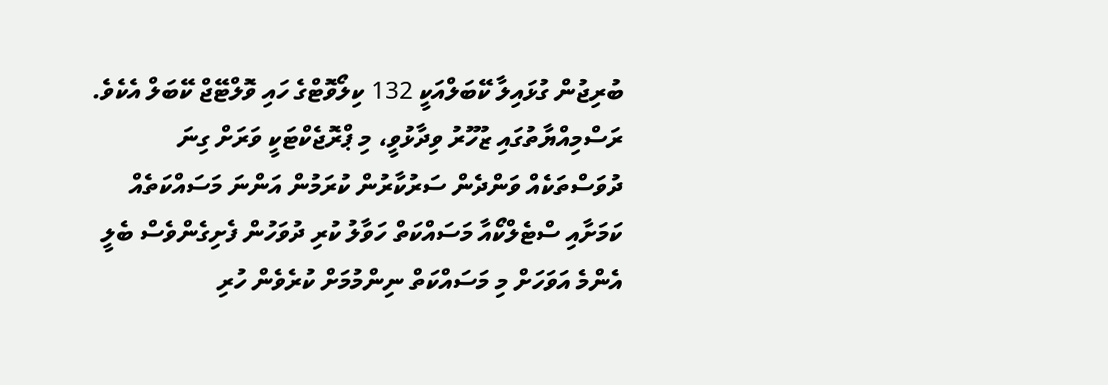ބުރިޖުން ގުޅައިލާ ކޭބަލްއަކީ 132 ކިލޯވޮޓްގެ ހައި ވޮލްޓޭޖް ކޭބަލް އެކެވެ.
ރަސްމިއްޔާތުގައި ޒުހޫރު ވިދާޅުވީ، މި ޕްރޮޖެކްޓަކީ ވަރަށް ގިނަ ދުވަސްތަކެއް ވަންދެން ސަރުކާރުން ކުރަމުން އަންނަ މަސައްކަތެއް ކަމަށާއި ސްޓެލްކޯއާ މަސައްކަތް ހަވާލު ކުރި ދުވަހުން ފެށިގެންވެސް ބެލީ އެންމެ އަވަހަށް މި މަސައްކަތް ނިންމުމަށް ކުރެވެން ހުރި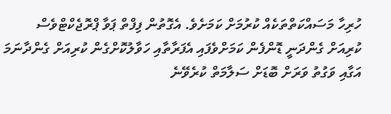ހުރިހާ މަސައްކަތްތަކެއް ކުރުމަށް ކަމަށެވެ. އެގޮތުން ފިފްތް ޕަވާ ޕްރޮޖެކްޓްވެސް ކުރިއަށް ގެންދަނީ ޑޮންފެން ކަމަށްވެފައި އެފަރާތާއި ހަވާލުކޮށްގެން ކުރިއަށް ގެންދާނަމަ އަގާއި ވަގުތު ވަރަށް ބޮޑަށް ސަލާމަތް ކުރެވޭނެ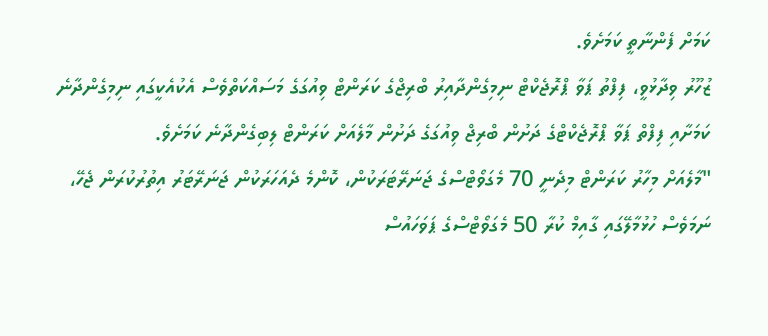ކަމަށް ފެންނާތީ ކަމަށެވެ.
ޒުހޫރު ވިދާޅުވީ، ފިފްތު ޕަވާ ޕްރޮޖެކްޓް ނިމިގެންދާއިރު ބްރިޖްގެ ކަރަންޓް ވިއުގަގެ މަސައްކަތްވެސް އެކުއެކީގައި ނިމިގެންދާނެ ކަމަށާއި ފިފްތް ޕަވާ ޕްރޮޖެކްޓްގެ ދަށުން ބްރިޖް ވިއުގަގެ ދަށުން މާލެއަށް ކަރަންޓް ލިބިގެންދާނެ ކަމަށެވެ.
"މާލެއަށް މިހާރު ކަރަންޓް މިދެނީ 70 މެގަވޯޓްސްގެ ޖަނަރޭޓަރަކުން، ކޮންމެ ދެއަހަރަކުން ޖަނަރޭޓަރު އިތުރުކުރަން ޖެހޭ، ނަމަވެސް ހުޅުމާލޭގައި ގާއިމް ކުރާ 50 މެގަވޯޓްސްގެ ޕަވަހައުސް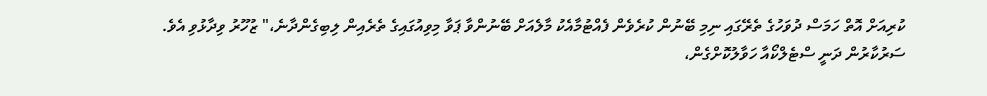ކުރިއަށް އޮތް ހަމަސް ދުވަހުގެ ތެރޭގައި ނިމި ބޭނުން ކުރެވެން ފެއްޓުމާއެކު މާލެއަށް ބޭނުންވާ ޕަވާ މިވިއުގައިގެ ތެރެއިން ލިބިގެންދާނެ،" ޒުހޫރު ވިދާޅުވި އެވެ.
ސަރުކާރުން ދަނީ ސްޓެލްކޯއާ ހަވާލުކޮށްގެން،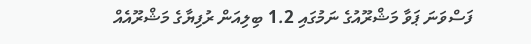ފަސްވަނަ ޕަވާ މަޝްރޫއުގެ ނަމުގައި 1.2 ބިލިއަން ރުފިޔާގެ މަޝްރޫއެއް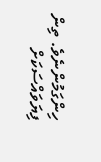ހިންގަމުންނެވެ. ތިން ފިޔަވައްސަކަށް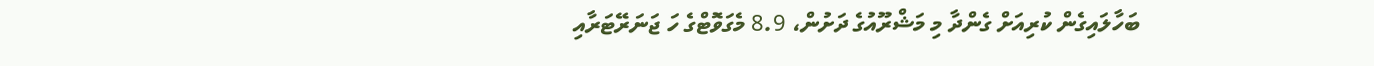ބަހާލައިގެން ކުރިއަށް ގެންދާ މި މަޝްރޫއުގެ ދަށުން، 8.9 މެގަވޮޓްގެ ހަ ޖަނަރޭޓަރާއި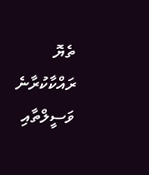ތެޔޮ ރައްކާކުރާނެ ވަސީލްތާއި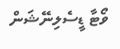ވޯޓާ ޑީސެލިނޭޝަން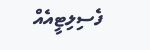ފެސިލިޓީއެއް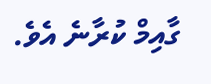ގާއިމް ކުރާނެ އެވެ.